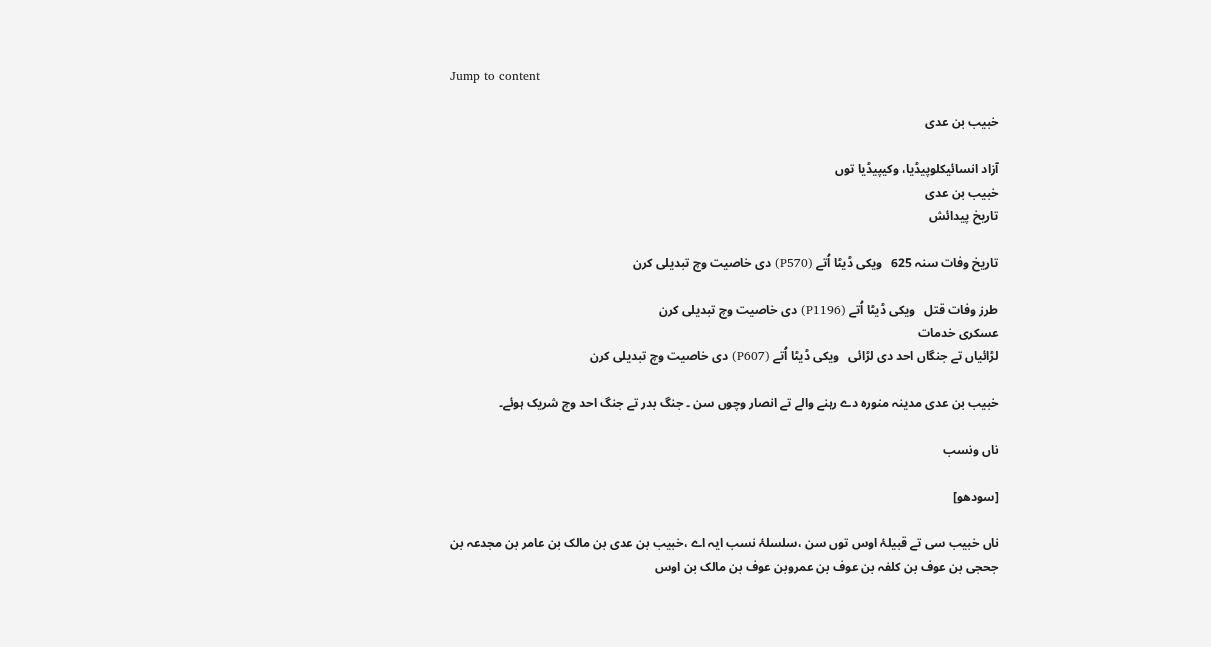Jump to content

خبیب بن عدی

آزاد انسائیکلوپیڈیا، وکیپیڈیا توں
خبیب بن عدی
تاریخ پیدائش

تاریخ وفات سنہ 625   ویکی ڈیٹا اُتے (P570) دی خاصیت وچ تبدیلی کرن

طرز وفات قتل   ویکی ڈیٹا اُتے (P1196) دی خاصیت وچ تبدیلی کرن
عسکری خدمات
لڑائیاں تے جنگاں احد دی لڑائی   ویکی ڈیٹا اُتے (P607) دی خاصیت وچ تبدیلی کرن

خبیب بن عدی مدینہ منورہ دے رہنے والے تے انصار وچوں سن ۔ جنگ بدر تے جنگ احد وچ شریک ہوئے۔

ناں ونسب

[سودھو]

ناں خبیب سی تے قبیلۂ اوس توں سن ،سلسلۂ نسب ایہ اے ،خبیب بن عدی بن مالک بن عامر بن مجدعہ بن جحجی بن عوف بن کلفہ بن عوف بن عمروبن عوف بن مالک بن اوس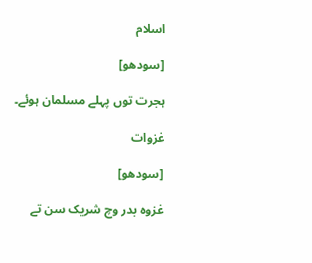اسلام

[سودھو]

ہجرت توں پہلے مسلمان ہوئے۔

غزوات

[سودھو]

غزوہ بدر وچ شریک سن تے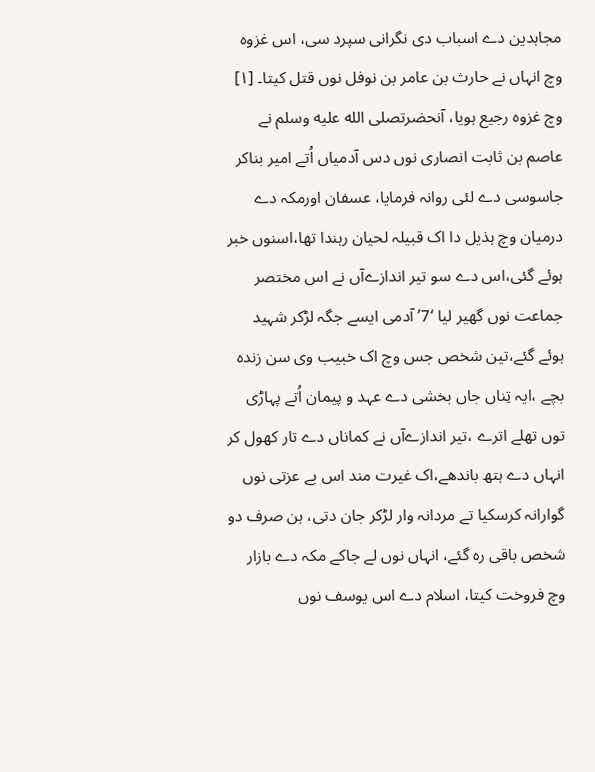مجاہدین دے اسباب دی نگرانی سپرد سی، اس غزوہ وچ انہاں نے حارث بن عامر بن نوفل نوں قتل کیتا۔ [۱] وچ غزوہ رجیع ہويا، آنحضرتصلى الله عليه وسلم نے عاصم بن ثابت انصاری نوں دس آدمیاں اُتے امیر بناکر جاسوسی دے لئی روانہ فرمایا، عسفان اورمکہ دے درمیان وچ ہذیل دا اک قبیلہ لحیان رہندا تھا،اسنوں خبر ہوئے گئی،اس دے سو تیر اندازےآں نے اس مختصر جماعت نوں گھیر لیا ‘7’ آدمی ايسے جگہ لڑکر شہید ہوئے گئے،تین شخص جس وچ اک خبیب وی سن زندہ بچے ،ایہ تِناں جاں بخشی دے عہد و پیمان اُتے پہاڑی توں تھلے اترے ،تیر اندازےآں نے کماناں دے تار کھول کر انہاں دے ہتھ باندھے،اک غیرت مند اس بے عزتی نوں گوارانہ کرسکیا تے مردانہ وار لڑکر جان دتی، ہن صرف دو شخص باقی رہ گئے، انہاں نوں لے جاکے مکہ دے بازار وچ فروخت کيتا، اسلام دے اس یوسف نوں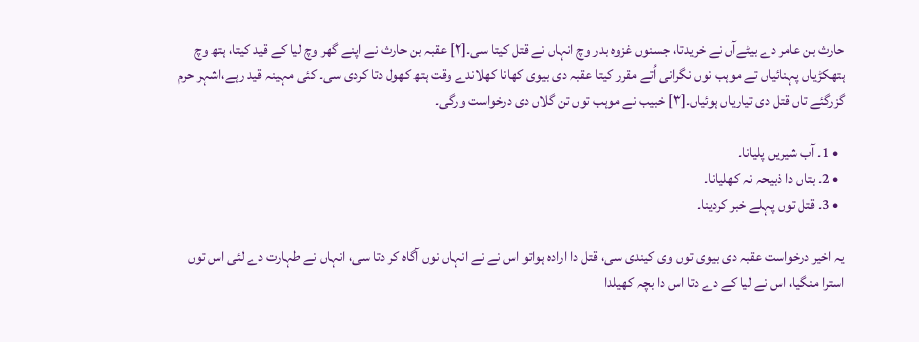حارث بن عامر دے بیٹےآں نے خریدتا، جسنوں غزوہ بدر وچ انہاں نے قتل کیتا سی۔[۲] عقبہ بن حارث نے اپنے گھر وچ لیا کے قید کيتا، ہتھ وچ ہتھکڑیاں پہنائیاں تے موہب نوں نگرانی اُتے مقرر کیتا عقبہ دی بیوی کھانا کھلاندے وقت ہتھ کھول دتا کردی سی۔ کئی مہینہ قید رہے،اشہر حرم گزرگئے تاں قتل دی تیاریاں ہوئیاں۔[۳] خبیب نے موہب توں تن گلاں دی درخواست ورگی۔

  • 1۔ آب شیريں پلیانا۔
  • 2۔ بتاں دا ذبیحہ نہ کھلیانا۔
  • 3۔ قتل توں پہلے خبر کردینا۔

یہ اخیر درخواست عقبہ دی بیوی توں وی کیندی سی، قتل دا ارادہ ہواتو اس نے نے انہاں نوں آگاہ کر دتا سی، انہاں نے طہارت دے لئی اس توں استرا منگیا، اس نے لیا کے دے دتا اس دا بچہ کھیلدا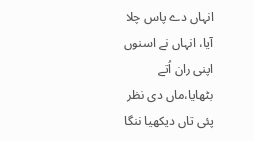انہاں دے پاس چلا آیا، انہاں نے اسنوں اپنی ران اُتے بٹھایا،ماں دی نظر پئی تاں دیکھیا ننگا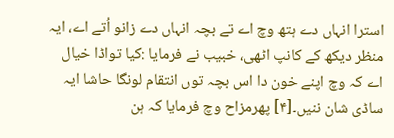استرا انہاں دے ہتھ وچ اے تے بچہ انہاں دے زانو اُتے اے، ایہ منظر دیکھ کے کانپ اٹھی، خبیب نے فرمایا :کیا تواڈا خیال اے کہ وچ اپنے خون دا اس بچہ توں انتقام لونگا حاشا ایہ ساڈی شان ننيں۔[۴] پھرمزاح وچ فرمایا کہ ہن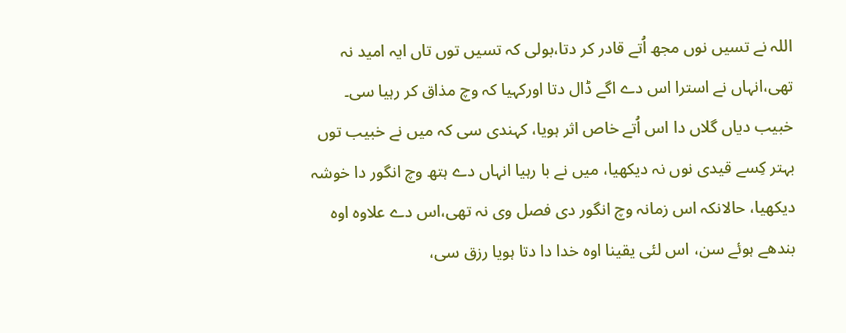اللہ نے تسيں نوں مجھ اُتے قادر کر دتا،بولی کہ تسيں توں تاں ایہ امید نہ تھی،انہاں نے استرا اس دے اگے ڈال دتا اورکہیا کہ وچ مذاق کر رہیا سی۔ خبیب دیاں گلاں دا اس اُتے خاص اثر ہويا، کہندی سی کہ ميں نے خبیب توں بہتر کِسے قیدی نوں نہ دیکھیا، ميں نے با رہیا انہاں دے ہتھ وچ انگور دا خوشہ دیکھیا، حالانکہ اس زمانہ وچ انگور دی فصل وی نہ تھی،اس دے علاوہ اوہ بندھے ہوئے سن، اس لئی یقینا اوہ خدا دا دتا ہويا رزق سی،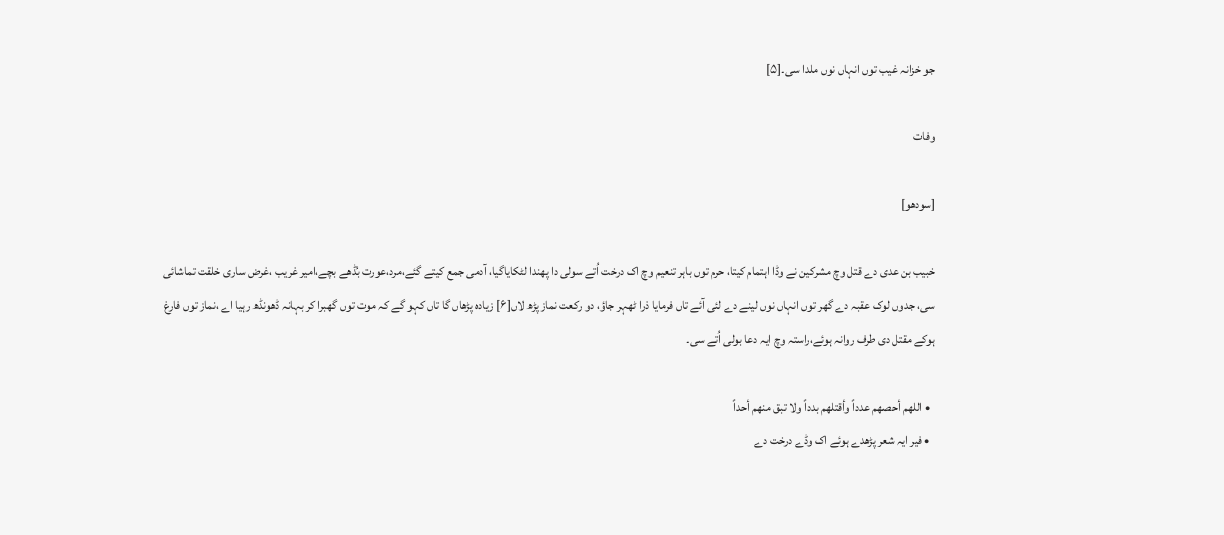جو خزانہ غیب توں انہاں نوں ملدا سی۔[۵]

وفات

[سودھو]

خبیب بن عدی دے قتل وچ مشرکین نے وڈا اہتمام کيتا، حرم توں باہر تنعیم وچ اک درخت اُتے سولی دا پھندا لٹکایاگیا، آدمی جمع کیتے گئے،مرد،عورت بُڈھے بچے،امیر غریب ،غرض ساری خلقت تماشائی سی، جدوں لوک عقبہ دے گھر توں انہاں نوں لینے دے لئی آئے تاں فرمایا ذرا ٹھہر جاؤ، دو رکعت نماز پڑھ لاں[۶] زیادہ پڑھاں گا تاں کہو گے کہ موت توں گھبرا کر بہانہ ڈھونڈھ رہیا اے ،نماز توں فارغ ہوکے مقتل دی طرف روانہ ہوئے،راستہ وچ ایہ دعا بولی اُتے سی۔

  • اللهم أحصهم عدداً وأقتلهم بدداً ولا تبق منهم أحداً
  • فیر ایہ شعر پڑھدے ہوئے اک وڈے درخت دے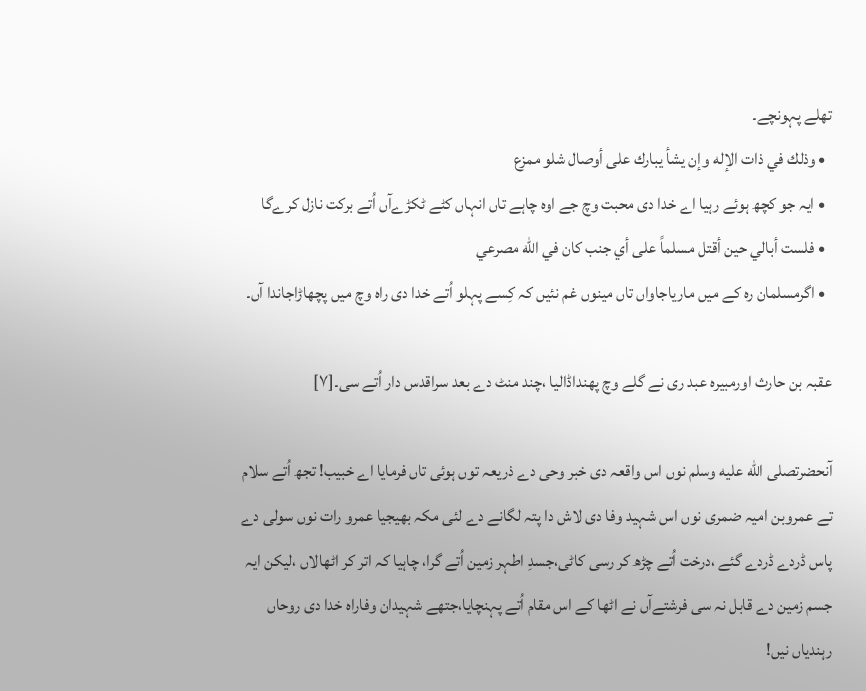تھلے پہونچے۔
  • وذلك في ذات الإله وإن يشأ يبارك على أوصال شلو ممزع
  • ایہ جو کچھ ہوئے رہیا اے خدا دی محبت وچ جے اوہ چاہے تاں انہاں کٹے ٹکڑےآں اُتے برکت نازل کرےگا
  • فلست أبالي حين أقتل مسلماً على أي جنب كان في الله مصرعي
  • اگرمسلمان رہ کے میں ماریاجاواں تاں مینوں غم نئيں کہ کِسے پہلو اُتے خدا دی راہ وچ ميں پچھاڑاجاندا آں۔

عقبہ بن حارث اورمبیرہ عبد ری نے گلے وچ پھنداڈالیا ،چند منٹ دے بعد سراقدس دار اُتے سی۔[۷]

آنحضرتصلى الله عليه وسلم نوں اس واقعہ دی خبر وحی دے ذریعہ توں ہوئی تاں فرمایا اے خبیب! تجھ اُتے سلام تے عمروبن امیہ ضمری نوں اس شہید وفا دی لاش دا پتہ لگانے دے لئی مکہ بھیجیا عمرو رات نوں سولی دے پاس ڈردے ڈردے گئے ،درخت اُتے چڑھ کر رسی کاٹی،جسدِ اطہر زمین اُتے گرا، چاہیا کہ اتر کر اٹھالاں ،لیکن ایہ جسم زمین دے قابل نہ سی فرشتےآں نے اٹھا کے اس مقام اُتے پہنچایا،جتھے شہیدان وفاراہ خدا دی روحاں رہندیاں نيں!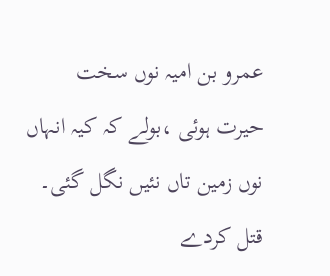عمرو بن امیہ نوں سخت حیرت ہوئی ،بولے کہ کیہ انہاں نوں زمین تاں نئيں نگل گئی۔ قتل کردے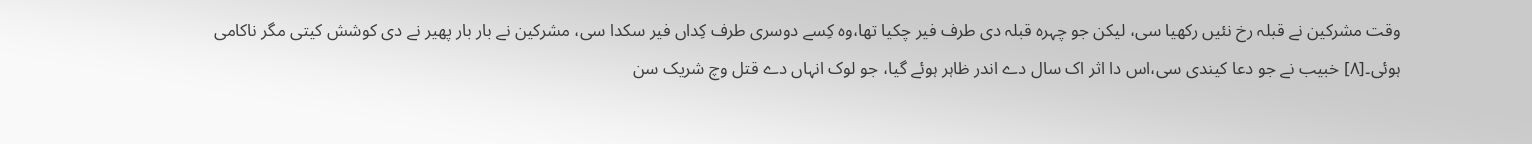وقت مشرکین نے قبلہ رخ نئيں رکھیا سی، لیکن جو چہرہ قبلہ دی طرف فیر چکيا تھا،وہ کِسے دوسری طرف کِداں فیر سکدا سی، مشرکین نے بار بار پھیر نے دی کوشش کيتی مگر ناکامی ہوئی۔[۸] خبیب نے جو دعا کیندی سی،اس دا اثر اک سال دے اندر ظاہر ہوئے گیا، جو لوک انہاں دے قتل وچ شریک سن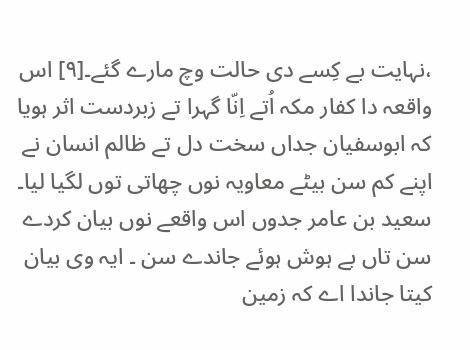،نہایت بے کِسے دی حالت وچ مارے گئے۔[۹] اس واقعہ دا کفار مکہ اُتے اِنّا گہرا تے زبردست اثر ہويا کہ ابوسفیان جداں سخت دل تے ظالم انسان نے اپنے کم سن بیٹے معاویہ نوں چھاتی توں لگیا لیا۔ سعید بن عامر جدوں اس واقعے نوں بیان کردے سن تاں بے ہوش ہوئے جاندے سن ۔ ایہ وی بیان کیتا جاندا اے کہ زمین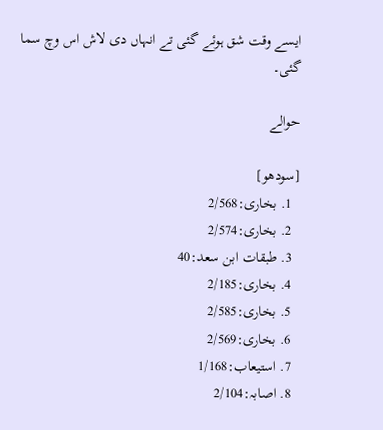ايسے وقت شق ہوئے گئی تے انہاں دی لاش اس وچ سما گئی۔

حوالے

[سودھو]
  1. بخاری:2/568
  2. بخاری:2/574
  3. طبقات ابن سعد:40
  4. بخاری:2/185
  5. بخاری:2/585
  6. بخاری:2/569
  7. استیعاب:1/168
  8. اصابہ:2/104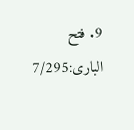9. فتح الباری:7/295